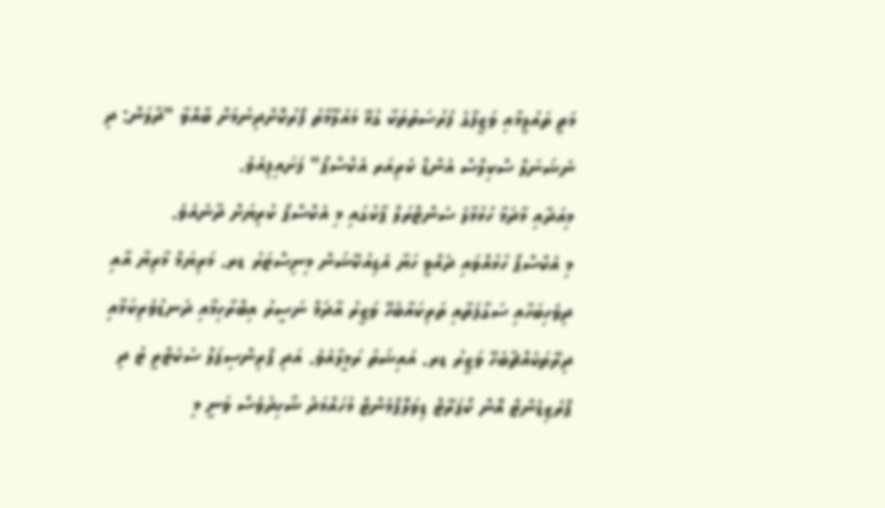މަތީ ތައުލީމާއި ވަޒީފާގެ ފުރުސަތުތަކާ ގުޅޭ މައުލޫމާތު ފޯރުކޮށްދިނުމަށް ބާއްވާ "ދާލަން: ދި ނެޝަނަލް ސްކިލްސް އެންޑް ކެރިއަރ އެކްސްޕޯ" ފަށައިފިއެވެ.
މިއަދާއި މާދަމާ ހުޅުމާލެ ސެންޓްރަލް ޕާކުގައި މި އެކްސްޕޯ ކުރިޔަށް ދާނެއެވެ.
މި އެކްސްޕޯ ހުޅުއްވައި ދެއްވީ ހަޔާ އެޑިއުކޭޝަން މިނިސްޓަރު ޑރ. މަރިޔަމް މާރިޔާ އާއި ދިވެހިބަހާއި ސަގާފަތާއި ތަރިކައާބެހޭ ވަޒީރު އާދަމް ނަސީރު އިބްރާހިމާއި ދަނޑުވެރިކަމާއި ދިރޭތަކެއްޗާބެހޭ ވަޒީރު ޑރ. އައިޝަތު ރަމީލާއެވެ. އަދި ޕްރިންސިޕަލް ސެކެޓްރީ ޓު ދި ޕްރެޒިޑެންޓް އޮން ކޯޕަރޭޓް ޑިވަލޮޕްމެންޓް މުހައްމަދު ޝާހިދުވެސް ވަނީ މި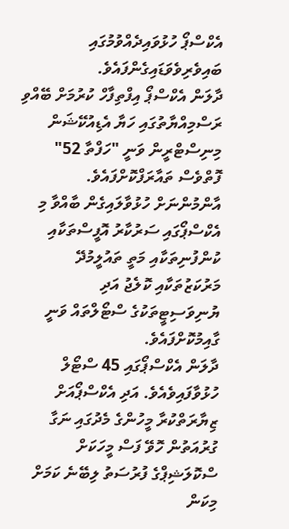އެކްސްޕޯ ހުޅުވައިދެއްވުމުގައި ބައިވެރިވެވަޑައިގެންފައެވެ.
ދާލަން އެކްސްޕޯ އިފްތިފާހް ކުރުމަށް ބޭއްވި ރަސްމިއްޔާތުގައި ހަޔާ އެޑިއުކޭޝަން މިނިސްޓްރީން ވަނީ "ހަފްތާ 52" ފޮތްވެސް ތައާރަފްކޮށްފައެވެ.
އާންމުންނަށް ހުޅުވާލައިގެން ބާއްވާ މި އެކްސްޕޯގައި ސަރުކާރު އޮފީސްތަކާއި ކުންފުނިތަކާއި މަތީ ތައުލީމުދޭ މަރުކަޒުތަކާއި ކޮލެޖު އަދި ޔުނިވަސިޓީތަކުގެ ސްޓޯލްތައް ވަނީ ގާއިމުކޮށްފައެވެ.
ދާލަން އެކްސްޕޯގައި 45 ސްޓޯލް ހުޅުވާފައިވެއެވެ. އަދި އެކްސްޕޯއަށް ޒިޔާރަތްކުރާ މީހުންގެ މެދުގައި ނަގާ ގުރުއަތުން ހޮވޭ ފަސް މީހަކަށް ސްކޮލަޝިޕްގެ ފުރުސަތު ލިބޭނެ ކަމަށް މިކަން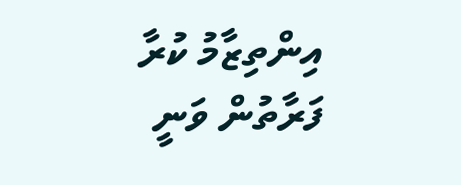އިންތިޒާމު ކުރާ ފަރާތުން ވަނީ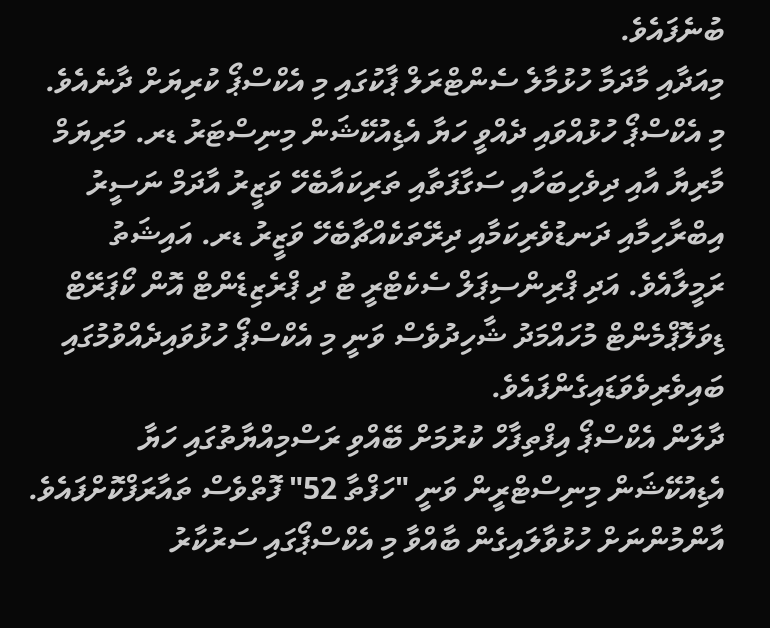ބުނެފައެވެ.
މިއަދާއި މާދަމާ ހުޅުމާލެ ސެންޓްރަލް ޕާކުގައި މި އެކްސްޕޯ ކުރިޔަށް ދާނެއެވެ.
މި އެކްސްޕޯ ހުޅުއްވައި ދެއްވީ ހަޔާ އެޑިއުކޭޝަން މިނިސްޓަރު ޑރ. މަރިޔަމް މާރިޔާ އާއި ދިވެހިބަހާއި ސަގާފަތާއި ތަރިކައާބެހޭ ވަޒީރު އާދަމް ނަސީރު އިބްރާހިމާއި ދަނޑުވެރިކަމާއި ދިރޭތަކެއްޗާބެހޭ ވަޒީރު ޑރ. އައިޝަތު ރަމީލާއެވެ. އަދި ޕްރިންސިޕަލް ސެކެޓްރީ ޓު ދި ޕްރެޒިޑެންޓް އޮން ކޯޕަރޭޓް ޑިވަލޮޕްމެންޓް މުހައްމަދު ޝާހިދުވެސް ވަނީ މި އެކްސްޕޯ ހުޅުވައިދެއްވުމުގައި ބައިވެރިވެވަޑައިގެންފައެވެ.
ދާލަން އެކްސްޕޯ އިފްތިފާހް ކުރުމަށް ބޭއްވި ރަސްމިއްޔާތުގައި ހަޔާ އެޑިއުކޭޝަން މިނިސްޓްރީން ވަނީ "ހަފްތާ 52" ފޮތްވެސް ތައާރަފްކޮށްފައެވެ.
އާންމުންނަށް ހުޅުވާލައިގެން ބާއްވާ މި އެކްސްޕޯގައި ސަރުކާރު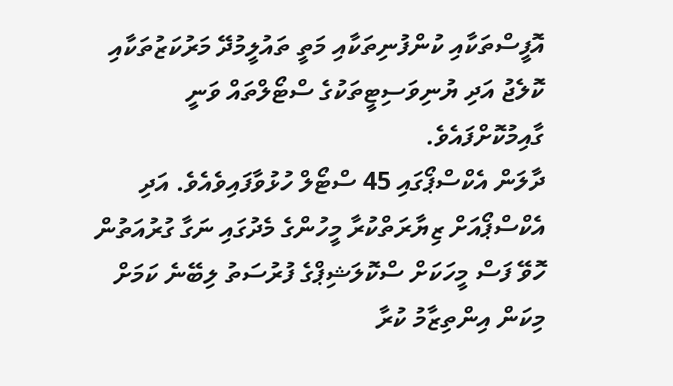އޮފީސްތަކާއި ކުންފުނިތަކާއި މަތީ ތައުލީމުދޭ މަރުކަޒުތަކާއި ކޮލެޖު އަދި ޔުނިވަސިޓީތަކުގެ ސްޓޯލްތައް ވަނީ ގާއިމުކޮށްފައެވެ.
ދާލަން އެކްސްޕޯގައި 45 ސްޓޯލް ހުޅުވާފައިވެއެވެ. އަދި އެކްސްޕޯއަށް ޒިޔާރަތްކުރާ މީހުންގެ މެދުގައި ނަގާ ގުރުއަތުން ހޮވޭ ފަސް މީހަކަށް ސްކޮލަޝިޕްގެ ފުރުސަތު ލިބޭނެ ކަމަށް މިކަން އިންތިޒާމު ކުރާ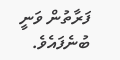ފަރާތުން ވަނީ ބުނެފައެވެ.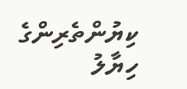ކިޔުންތެރިންގެ ހިޔާލު